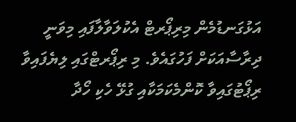އަޅުގަނޑުމެން މިރިޕޯރޓް އެކުލަވާލާފައި މިވަނީ ދިރާސާއަކަށް ފަހުގައެވެ. މި ރިޕޯރޓްގައި ލިޔެފައިވާ ރިޕޯޓުގައިވާ ކޮންމެކަމަކާއި ގުޅޭ ހެކި ހޯދާ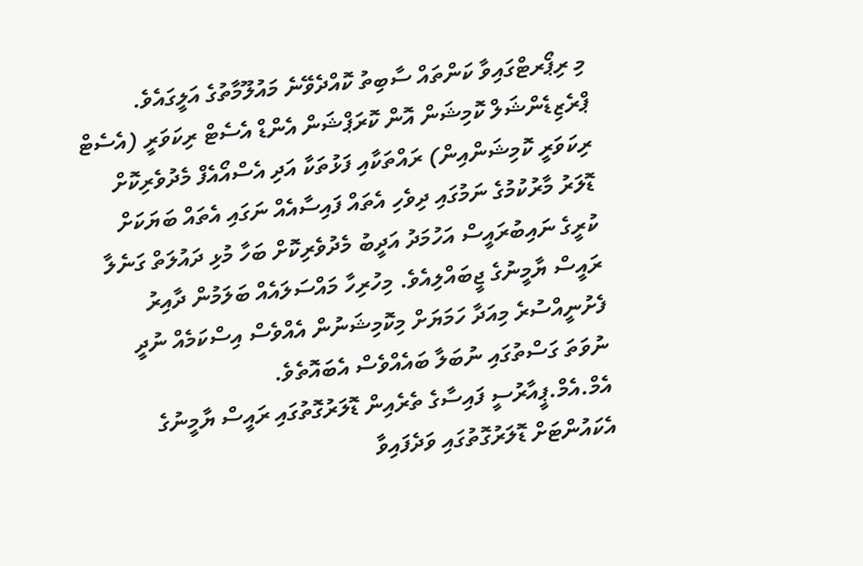މި ރިޕޯރޓްގައިވާ ކަންތައް ސާބިތު ކޮއްދެވޭނެ މައުލޫމާތުގެ އަލީގައެވެ.
ޕްރެޒިޑެންޝަލް ކޮމިޝަން އޮން ކޮރަޕްޝަން އެންޑް އެސެޓް ރިކަވަރީ (އެސެޓް ރިކަވަރީ ކޮމިޝަންއިން) ރައްތަކާއި ފަޅުތަކާ އަދި އެސްއޯއެފް މެދުވެރިކޮށް ޑޮލަރު މާރުކުމުގެ ނަމުގައި ދިވެހި އެތައް ފައިސާއެއް ނަގައި އެތައް ބަޔަކަށް ކުރީގެ ނައިބުރައީސް އަހުމަދު އަދީބު މެދުވެރިކޮށް ބަހާ މުޅި ދައުލަތް ގަނެލާ ރައީސް ޔާމީނުގެ ޖީބައްލިއެވެ. މިހުރިހާ މައްސަލައެއް ބަލަމުން ދާއިރު ފެށުނީއްސުރެ މިއަދާ ހަމަޔަށް މިކޮމިޝަނުން އެއްވެސް އިސްކަމެއް ނުދީ ނުވަތަ ގަސްތުގައި ނުބަލާ ބައެއްވެސް އެބައޮތެވެ.
އެމް.އެމް.ޕީއާރުސީ ފައިސާގެ ތެރެއިން ޑޮލަރުގޮތުގައި ރައީސް ޔާމީނުގެ އެކައުންޓަށް ޑޮލަރުގޮތުގައި ވަދެފައިވާ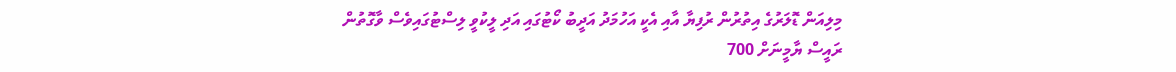މިލިއަން ޑޮލަރުގެ އިތުރުން ރުފިޔާ އާއި އެކީ އަހުމަދު އަދީބު ކޯޓުގައި އަދި ލީކުވީ ލިސްޓުގައިވެސް ވާގޮތުން ރައީސް ޔާމީނަށް 700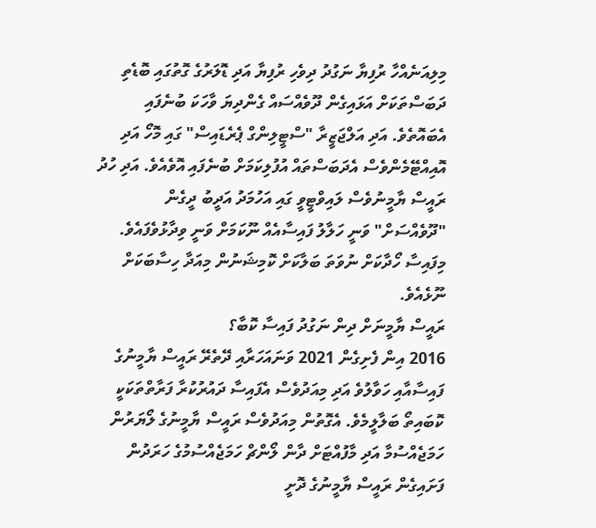މިލިއަނެއްހާ ރުފިޔާ ނަގުދު ދިވެހި ރުފިޔާ އަދި ޑޮލަރުގެ ގޮތުގައި ބޮޑެތި ދަބަސްތަކަށް އަޅައިގެން ދޫވެއްސައް ގެންދިޔަ ވާހަކަ ބުނެފައި އެބައޮތެވެ. އަދި އަލްޖަޒީރާ "ސްޓީލިންގް ޕެރެޑައިސް" ގައި މޮހޯ އަދި އޮއިއްޓޭމެންވެސް އެދަބަސްތައް އުފުލިކަމަށް ބުނެފައި އޮވެއެވެ. އަދި ހުދު ރައީސް ޔާމީނުވެސް ލައިވްޓީވީ ގައި އަހުމަދު އަދީބު ދީގެން "ދޫވެއްސަށް" ވަނީ ހަލާލު ފައިސާއެއް ނޫކަމަށް ވަނީ ވިދާޅުވެފައެވެ. މިފައިސާ ހޯދާކަށް ނުވަތަ ބަލާކަށް ކޮމިޝަނުން މިއަދާ ހިސާބަކަށް ނޫޅެއެވެ.
ރައީސް ޔާމީނަށް ދިން ނަގުދު ފައިސާ ކޮބާ؟
2016 އިން ފެށިގެން 2021 ވަނައަހަރާއި ދޭތެރޭ ރައީސް ޔާމީނުގެ ފައިސާއާއި ހަވާލުވެ އަދި މިއަދުވެސް އެފައިސާ ދައުރުކުރާ ފަރާތްތަކަކީ ކޮބައިތޯ ބަލާލީމެވެ. އެގޮތުން މިއަދުވެސް ރައީސް ޔާމީނުގެ ލޯޔަރުން ހަމަޖެއްސުމާ އަދި މާފުއްޓަށް ދާން ލޯންޗް ހަމަޖެއްސުމުގެ ހަރަދުން ފަށައިގެން ރައީސް ޔާމީނުގެ ދޮށީ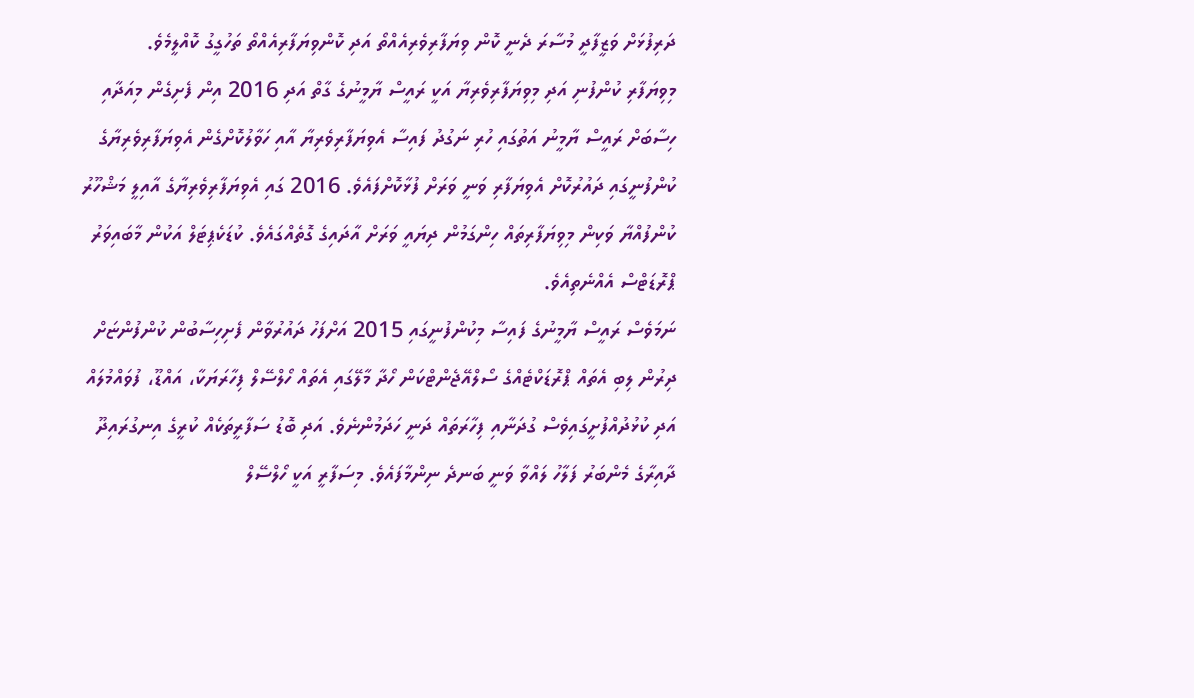ދަރިފުޅަށް ވަޒީފާދީ މުސާރަ ދެނީ ކޮން ވިޔަފާރިވެރިއެއްތޯ އަދި ކޮންވިޔަފާރިއެއްތޯ ތަހުގީގު ކޮއްލީމެވެ.
މިވިޔަފާރި ކުންފުނި އަދި މިވިޔަފާރިވެރިޔާ އަކީ ރައީސް ޔާމީނުގެ ގާތް އަދި 2016 އިން ފެށިގެން މިއަދާއި ހިސާބަށް ރައީސް ޔާމީނު އަތުގައި ހުރި ނަގުދު ފައިސާ އެވިޔަފާރިވެރިޔާ އާއި ހަވާލުކޮށްގެން އެވިޔަފާރިވެރިޔާގެ ކުންފުނީގައި ދައުރުކޮށް އެވިޔަފާރި ވަނީ ވަރަށް ފުޅާކޮށްފައެވެ. 2016 ގައި އެވިޔަފާރިވެރިޔާގެ އާއިލީ މަޝްހޫރު ކުންފުއްޔާ ވަކިން މިވިޔަފާރިތައް ހިންގަމުން ދިޔައީ ވަރަށް އާދައިގެ ގޮތެއްގައެވެ. ކުޑަކެޕިޓަލް އަކުން މާބައިވަރު ޕްރޮޑަޓްސް އެއްނެތިއެވެ.
ނަމަވެސް ރައީސް ޔާމީނުގެ ފައިސާ މިކުންފުނީގައި 2015 އަށްފަހު ދައުރުވާން ފެށިހިސާބުން ކުންފުންޏަށް ދިރުން ލިބި އެތައް ޕްރޮޑަކްޓެއްގެ ސޯލްއޭޖެންޓްކަން ހޯދާ މާލޭގައި އެތައް ހޯލްސޭލް ފިހާރަޔަކާ، އައްޑޫ، ފުވައްމުލައް އަދި ކުޅުދުއްފުށީގައިވެސް ގުދަނާއި ފިހާރަތައް ދަނީ ހަދަމުންނެވެ. އަދި ބޮޑު ސަފާރީތަކެއް ކުރީގެ އިނގުރައިދޫ ދާއިރާގެ މެންބަރު ފަލާހު ލައްވާ ވަނީ ބަނދެ ނިންމާފައެވެ. މިސަފާރީ އަކީ ހޯލްސޭލް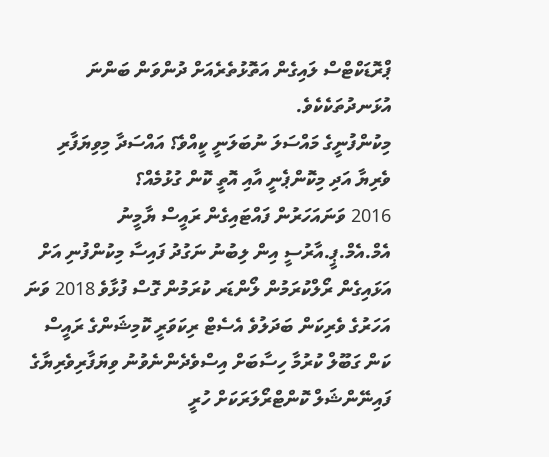ޕްރޮޑަކްޓްސް ލައިގެން އަތޮޅުތެރެއަށް ދުންވަން ބަންނަ އުޅަނދުތަކެކެވެ.
މިކުންފުނީގެ މައްސަލަ ނުބަލަނީ ކީއްވެ؟ އައްސަދާ މިވިޔަފާރި ވެރިޔާ އަދި މިކޮންޕެނީ އާއި އޮތީ ކޮން ގުޅުމެއް؟
2016 ވަނައަހަރުން ފައްޓައިގެން ރައީސް ޔާމީނު އެމް.އެމް.ޕީ.އާރުސީ އިން ލިބުނު ނަގުދު ފައިސާ މިކުންފުނި އަށް އަޅައިގެން ރޯލްކުރަމުން ލޯންޑަރ ކުރަމުން ގޮސް ފުޅާވެ 2018 ވަނަ އަހަރުގެ ވެރިކަން ބަދަލުވެ އެސެޓް ރިކަވަރީ ކޮމިޝަންގެ ރައީސް ކަން ގަބޫލް ކުރުމާ ހިސާބަށް އިސްވެދެންނެވުނު ވިޔަފާރިވެރިޔާގެ ފައިނޭންޝަލް ކޮންޓްރޯލަރަކަށް ހުރީ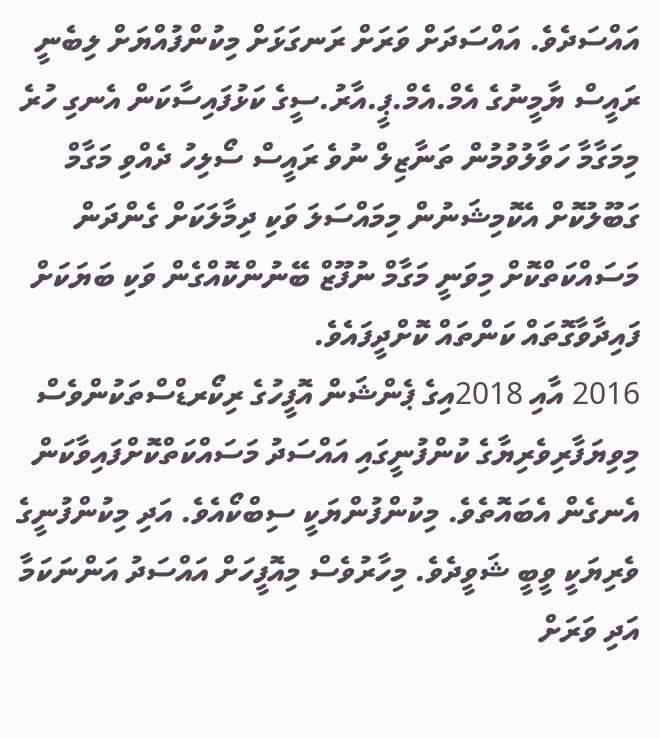އައްސަދެވެ. އައްސަދަށް ވަރަށް ރަނގަޅަށް މިކުންފުއްޔަށް ލިބެނީ ރައީސް ޔާމީނުގެ އެމް.އެމް.ޕީ.އާރު.ސީގެ ކަޅުފައިސާކަން އެނގި ހުރެ މިމަގާމާ ހަވާލުވުމުން ތަނާޒިލް ނުވެ ރައީސް ސޯލިހު ދެއްވި މަގާމް ގަބޫލުކޮށް އެކޮމިޝަނުން މިމައްސަލަ ވަކި ދިމާލަކަށް ގެންދަން މަސައްކަތްކޮށް މިވަނީ މަގާމް ނުފޫޒް ބޭނުންކޮއްގެން ވަކި ބަޔަކަށް ފައިދާވާގޮތައް ކަންތައް ކޮށްދީފައެވެ.
2016 އާއި 2018އިގެ ޕެންޝަން އޮފީހުގެ ރިކޯރޑްސްތަކުންވެސް މިވިޔަފާރިވެރިޔާގެ ކުންފުނީގައި އައްސަދު މަސައްކަތްކޮށްފައިވާކަން އެނގެން އެބައޮތެވެ. މިކުންފުންޔަކީ ސިބްކޯއެވެ. އަދި މިކުންފުނީގެ ވެރިޔަކީ ވީބީ ޝަވީދެވެ. މިހާރުވެސް މިއޮފީހަށް އައްސަދު އަންނަކަމާ އަދި ވަރަށް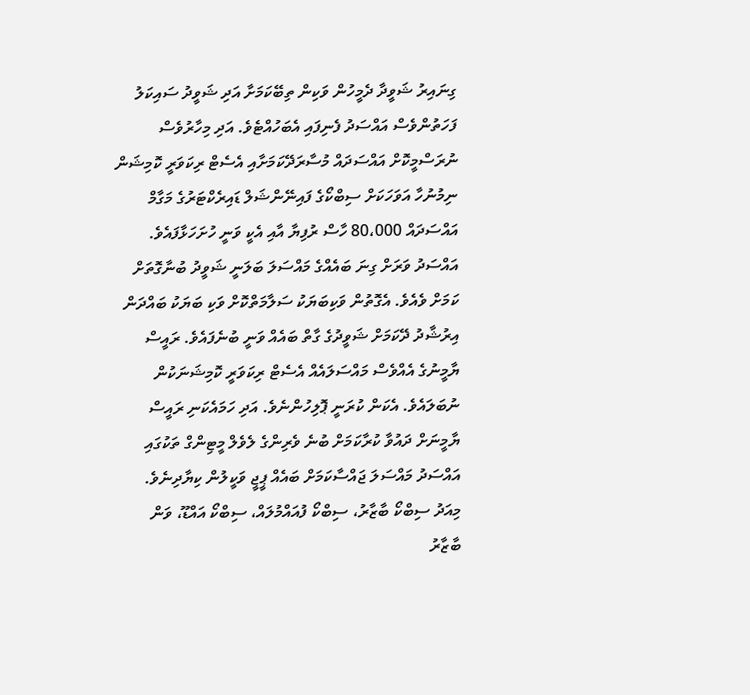ގިނައިރު ޝަވީދާ ދެމީހުން ވަކިން ތިބޭކަމަށާ އަދި ޝަވީދު ސައިކަލު ފަހަތުންވެސް އައްސަދު ފެނިފައި އެބަހުއްޓެވެ. އަދި މިހާރުވެސް ނުރަސްމީކޮށް އައްސަދައް މުސާރަދޭކަމަށާއި އެސެޓް ރިކަވަރީ ކޮމިޝަން ނިމުނުހާ އަވަހަކަށް ސިބްކޯގެ ފައިނޭންޝަލް ޑައިރެކްޓަރުގެ މަގާމް އައްސަދައް 80،000 ހާސް ރުފިޔާ އާއި އެކީ ވަނީ ހުށަހަޅާފައެވެ.
އައްސަދު ވަރަށް ގިނަ ބައެއްގެ މައްސަލަ ބަލަނީ ޝަވީދު ބުނާގޮތަށް ކަމަށް ވެއެވެ. އެގޮތުން ވަކިބަޔަކު ސަލާމަތްކޮށް ވަކި ބަޔަކު ބައްދަން އިރުޝާދު ދޭކަމަށް ޝަވީދުގެ ގާތް ބައެއް ވަނީ ބުނެފައެވެ. ރައީސް ޔާމީނުގެ އެއްވެސް މައްސަލައެއް އެސެޓް ރިކަވަރީ ކޮމިޝަނަކުން ނުބަލައެވެ. އެކަން ކުރަނީ ޕޮލިހުންނެވެ. އަދި ހަމައެކަނި ރައީސް ޔާމީނަށް ދައުވާ ކުރާކަމަށް ބުނެ ވެރިންގެ ލެވެލް މީޓިންގް ތަކުގައި އައްސަދު މައްސަލަ ޖައްސާކަމަށް ބައެއް ޕީޖީ ވަކީލުން ކިޔާދިނެވެ.
މިއަދު ސިބްކޯ ބާޒާރު، ސިބްކޯ ފުއައްމުލައް، ސިބްކޯ އައްޑޫ، ވަން ބާޒާރު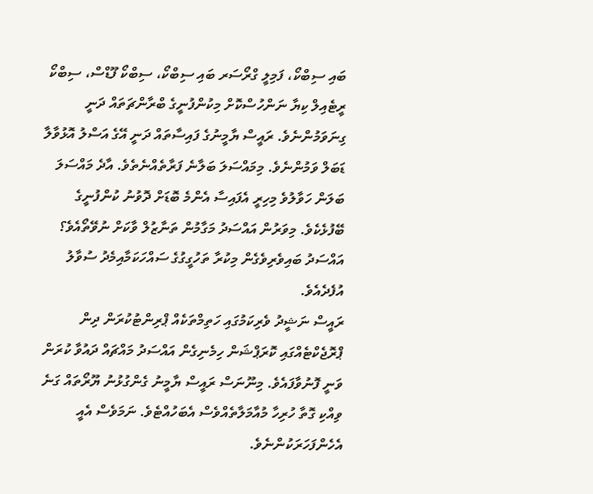ބައި ސިބްކޯ، ފަމިލީ ގްރޯސަރ ބައި ސިބްކޯ، ސިބްކޯ ފޫޑްސް، ސިބްކޯ ރީޓެއިލް ކިޔާ ނަންހުސްކޮށް މިކުންފުނީގެ ބްރާންޗަތައް ދަނީ ގިނަވަމުންނެވެ. ރައީސް ޔާމީނުގެ ފައިސާތައް ދަނީ އޭގެ އަސްލު އޮޅުވާލާ ޑަބަލް ވަމުންނެވެ. މިމައްސަލަ ބަލާނެ ފަރާތެއްނެތެވެ. އާދެ މައްސަލަ ބަލަން ހަވާލުވެ މިހިރީ އެފައިސާ އެންމެ ބޮޑަށް ދޮވުނު ކުންފުނީގެ ބޭފުޅެކެވެ. މިވަރުން އައްސަދު މަގާމުން ތަނާޒުލް ވާކަށް ނުވޭތޯއެވެ؟ އައްސަދު ބައިވެރިވެގެން މިކުރާ ތަހުގީގުގެ ސައްހަކަމާއިމެދު ސުވާލު އުފެދެއެވެ.
ރައީސް ނަޝީދު ވެރިކަމުގައި ހަތިމްތަކެއް ޕްރިންޓުކުރަން ދިން ޕްރޮޖެކްޓެއްގައި ކޮރަޕްޝަން ހިމެނިގެން އައްސަދު މައްޗައް ދައުވާ ކުރަން ވަނީ ފޮނުވާފައެވެ. މިނޫނަސް ރައީސް ޔާމީނު ގެންގުޅުނު ޔޫރޯތައް ގަނެ ވިއްކި ގޮތާ ހުރިހާ މުއާމަލާތެއްވެސް އެބަހުއްޓެވެ. ނަމަވެސް އެއީ އެހެންފަހަރަކުންނެވެ.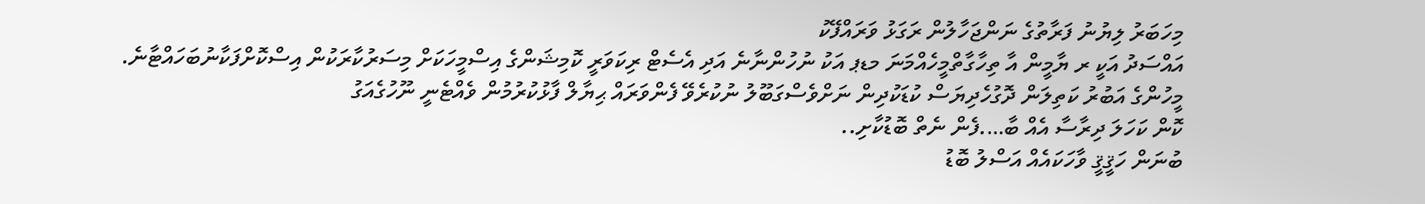މިހަބަރު ލިޔުނު ފަރާތުގެ ނަންޖަހާލުން ރަގަޅު ވަރައްފޭކު
އައްސަދު އަކީ ރ ޔާމީން އާ ތިހާގާތްމީހެއްމަނަ މޑޕ އަކު ނުހުންނާނެ އަދި އެސެޓް ރިކަވަރީ ކޮމިޝަންގެ އިސްމީހަކަށް މިސަރުކާރަކުން އިސްކޮށްފަކާނުބަހައްޓާނެ. މީހުންގެ އަބުރު ކަތިލަން ދޮގުހެދިޔަސް ކުޑަކުދިން ނަށްވެސްގަބޫލު ނުކުރެވޭ ފެންވަރައް ޙިޔާލް ފާޅުކުރުމުން ވެއްޓެނީ ނޫހުގެއަގު
ކޮން ކަހަލަ ދިރާސާ އެއް ބާ….ފެން ނެތް ބޮޑުކާށި..
ބުނަން ހަޤީޤީ ވާހަކައެއް އަސްލު ބޮޑު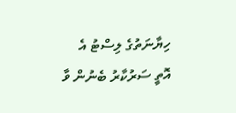ހިޔާނަތުގެ ލިސްޓު އެ އޮތީ ސަރުކާރު ބެނުން ވާ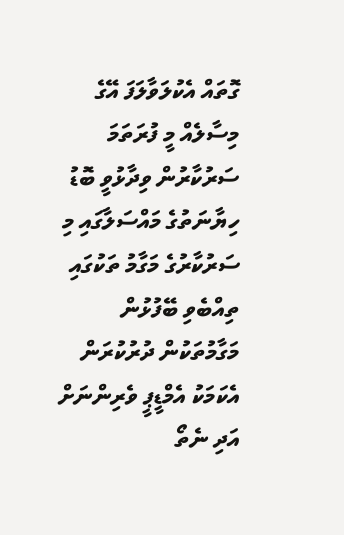ގޮތައް އެކުލަވާލަފަ އޭގެ މިސާލެއް މީ ފުރަތަމަ ސަރުކާރުން ވިދާޅުވީ ބޮޑު ހިޔާނަތުގެ މައްސަލާގައި މި ސަރުކާރުގެ މަގާމު ތަކުގައި ތިއްބެވި ބޭފުޅުން މަގާމުތަކުން ދުރުކުރަން އެކަމަކު އެމްޑީޕީ ވެރިންނަށް އަދި ނެތޯ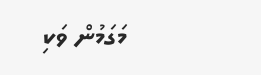މަގަމުން ވަކި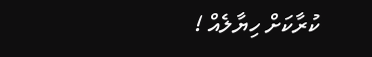ކުރާކަށް ހިޔާލެއް !